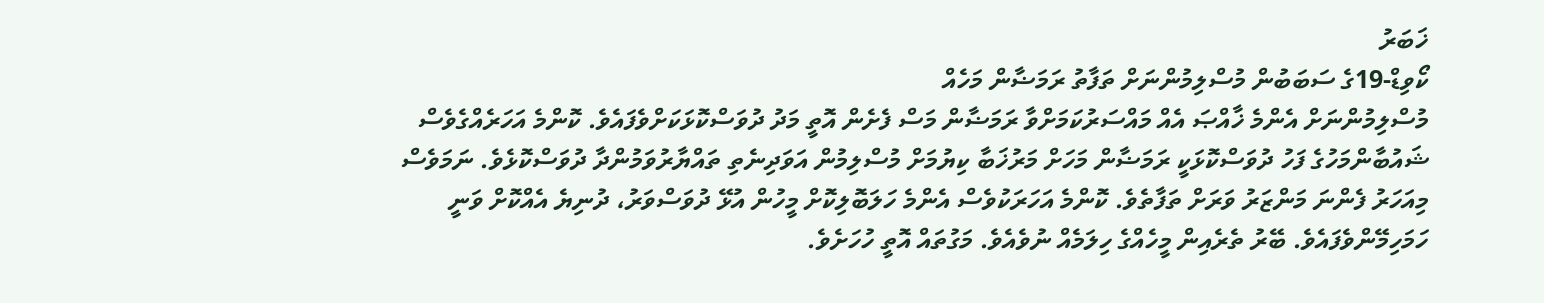ޚަބަރު
ކޯވިޑް-19ގެ ސަބަބުން މުސްލިމުންނަށް ތަފާތު ރަމަޟާން މަހެއް
މުސްލިމުންނަށް އެންމެ ޚާއްޞަ އެއް މައްސަރުކަމަށްވާ ރަމަޟާން މަސް ފެށެން އޮތީ މަދު ދުވަސްކޮޅަކަށްވެފައެވެ. ކޮންމެ އަހަރެއްގެވެސް ޝައުބާންމަހުގެ ފަހު ދުވަސްކޮޅަކީ ރަމަޟާން މަހަށް މަރުޚަބާ ކިޔުމަށް މުސްލިމުން އަވަދިނެތި ތައްޔާރުވަމުންދާ ދުވަސްކޮޅެވެ. ނަމަވެސް މިއަހަރު ފެންނަ މަންޒަރު ވަރަށް ތަފާތެވެ. ކޮންމެ އަހަރަކުވެސް އެންމެ ހަލަބޮލިކޮށް މީހުން އުޅޭ ދުވަސްވަރު، ދުނިޔެ އެއްކޮށް ވަނީ ހަމަހިމޭންވެފައެވެ. ބޭރު ތެރެއިން މީހެއްގެ ހިލަމެއް ނުވެއެވެ. މަގުތައް އޮތީ ހުހަށެވެ.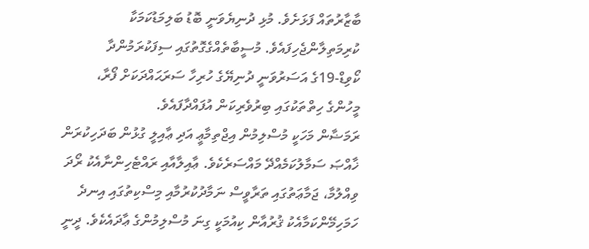ބާޒާރުތައް ފަޅަށެވެ. މުޅި ދުނިޔެވަނީ ބޮޑު ބަލިމަޑުކަމަކާ ކުރިމަތިލާންޖެހިފައެވެ. މުސީބާތެއްގެގޮތުގައި ސިފަކުރަމުންދާ ކޯވިޑް-19ގެ އަސަރުވަނީ ދުނިޔޭގެ ހުރިހާ ސަރަޙައްދަކަށް ފޯރާ، މީހުންގެ ހިތްތަކުގައި ބިރުވެރިކަން އުފައްދާފައެވެ.
ރަމަޟާން މަހަކީ މުސްލިމުން އިޖްތިމާޢީ އަދި ޢާއިލީ ގުޅުން ބަދަހިކުރަން ޚާއްޞަ ސަމާލުކަމެއްދޭ މައްސަރެކެވެ. ޢާއިލާއާއި ރައްޓެހިންނާއެކު ރޯދަ ވިއްލުމާ، ޖަމާޢަތުގައި ތަރާވީސް ނަމާދުކުރުމާއި މިސްކިތުގައި އިނދެ ހަމަހިމޭންކަމާއެކު ޤުރުއާން ކިއުމަކީ ގިނަ މުސްލިމުންގެ ޢާދައެކެވެ. ދީނީ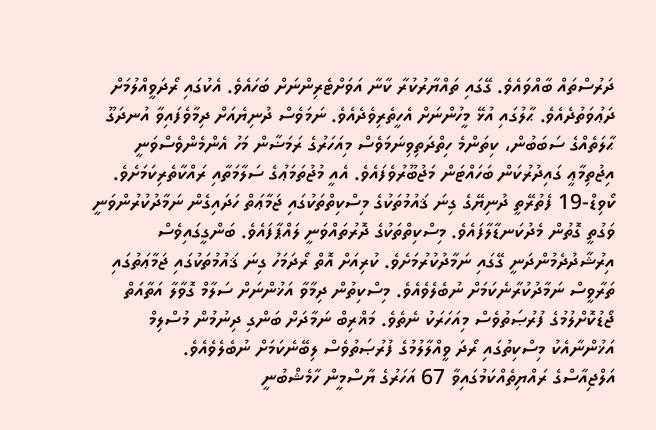ދަރުސްތައް ބާއްވައެވެ. ގޭގައި ތައްޔާރުކުރާ ކާނާ އަވަށްޓެރިންނަށް ބަހައެވެ. އެކުގައި ރޯދަވީއްލުމަށް ދަޢުވަތުދެއެވެ. ޙާލުގައި އުޅޭ މީހުންނަށް އެހީތެރިވެދެއެވެ. ނަމަވެސް ދުނިޔެއަށް ދިމާވެފައިވާ އުނދަގޫ ޙާލަތެއްގެ ސަބަބުން، ކިތަންމެ ހިތްދަތިވިނަމަވެސް މިއަހަރުގެ ރަމަޟާން މަހު އެންމެންވެސްވަނީ އިޖުތިމާޢީ ގައިދުރުކަން ބަހައްޓަން މަޖުބޫރުވެފައެވެ. އެއީ މުޖުތަމަޢުގެ ސަލާމަތާއި ރައްކާތެރިކަމަށެވެ.
ކޯވިޑް-19 ފެތުރޭތީ ދުނިޔޭގެ ގިނަ ޤައުމުތަކުގެ މިސްކިތްތަކުގައި ޖަމާޢަތް ހަދައިގެން ނަމާދުކުރުންވަނީ ވަގުތީ ގޮތުން މެދުކަނޑާލާފައެވެ. މިސްކިތްތަކުގެ ދޮރުތައްވަނީ ލައްޕާފައެވެ. ބަންގީގައިވެސް އިރުޝާދުދެމުންދަނީ ގޭގައި ނަމާދުކުރުމަށެވެ. ކުރިއަށް އޮތް ރޯދަމަހު ގިނަ ޤައުމުތަކުގައި ޖަމާޢަތުގައި ތަރާވީސް ނަމާދުކުރާނެކަމަށް ނުބެލެވެއެވެ. މިސްކިތުން ދިމާވާ އަޚުންނަށް ސަލާމް ގޮވާލާ އަތާއަތް ޖޯޑުކޮށްލުމުގެ ފުރުޞަތުވެސް މިއަހަރަކު ނެތެވެ. މަޣްރިބް ނަމާދަށް ބަންގި ދިނުމުން މުސްލިމް އަޚުންނާއެކު މިސްކިތުގައި ރޯދަ ވީއްލާލުމުގެ ފުރުޞަތުވެސް ލިބޭނެކަމަށް ނުބެލެވެއެވެ.
އަލްޖިއާސްގެ ރައްޔިތެއްކަމުގައިވާ 67 އަހަރުގެ ޔާސްމީން ހާމެޝްބުނީ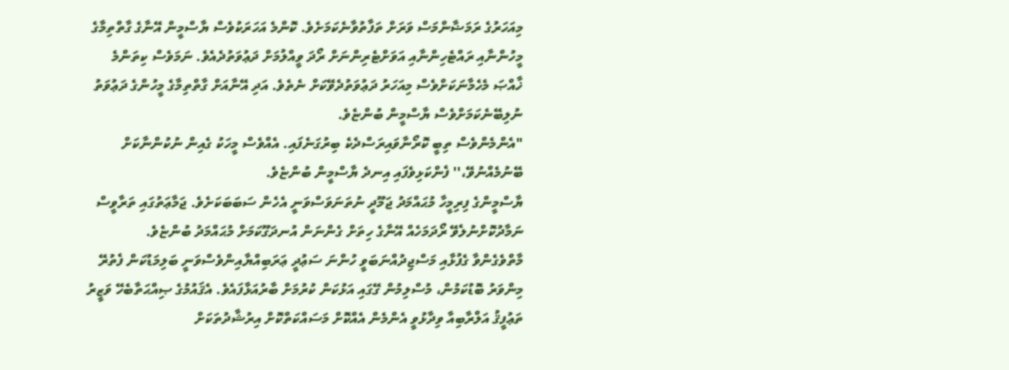މިއަހަރުގެ ރަމަޟާންމަސް ވަރަށް ތަފާތުވާނެކަމަށެވެ. ކޮންމެ އަހަރަކުވެސް ޔާސްމީން އޭނާގެ ގާތްތިމާގެ މީހުންނާއި ރައްޓެހިންނާއި އަވަށްޓެރިންނަށް ރޯދަ ވީއްލުމަށް ދަޢުވަތުދެއެވެ. ނަމަވެސް ކިތަންމެ ޚާއްޞަ މެހެމާނަކަށްވެސް މިއަހަރު ދަޢުވަތުދެވޭކަށް ނެތެވެ. އަދި އޭނާއަށް ގާތްތިމާގެ މީހުންގެ ދަޢުވަތު ނުލިބޭނެކަމަށްވެސް ޔާސްމީން ބުންޏެވެ.
"އެންމެންވެސް ތިބީ ކޮރޯނާވައިރަސްދެކެ ބިރުގަނެފައި. އެއްވެސް މީހަކު ގެއިން ނުކުންނާކަށް ބޭނުމެއްނުވޭ،'' ފެންކަޅިވެފައި އިނދެ ޔާސްމީން ބުންޏެވެ.
ޔާސްމީންގެ ފިރިމީހާ މުޙައްމަދު ޖަމޫދީ ނުތަނަވަސްވަނީ އެހެން ސަބަބަކަށެވެ. ޖަމާޢަތުގައި ތަރާވީސް ނަމާދުކޮށްނުލެވޭ ރޯދަމަހެއް އޭނާގެ ހިތަށް ގެންނަން އުނދަގޫކަމަށް މުޙައްމަދު ބުންޏެވެ.
މާތްވެގެންވާ ގެފުޅާއި މަސްޖިދުއްނަބަވީ ހުންނަ ސަޢުދީ ޢަރަބިއްޔާއިންވެސްވަނީ ބަލިމަޑުކަން ފެތުރޭ މިންވަރު ބޮޑުކަމުން، މުސްލިމުން ގޭގައި އަޅުކަން ކުރުމަށް ބާރުއަޅާފައެވެ. އެޤައުމުގެ ޞިއްޙަތާބެހޭ ވަޒީރު ތަޢުފީޤު އަލްރާބިއާ ވިދާޅުވީ އެންމެން އެއްކޮށް މަސައްކަތްކޮށް އިރުޝާދުތަކަށް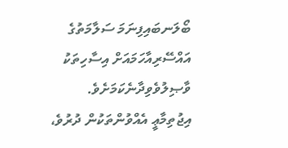ބޯލަނބައިފިނަމަ ސަލާމަތުގެ އައްސޭރިއާހަމައަށް އިސާހިތަކު ވާޞިލުވެވިދާނެކަމަށެވެ. އިޖުތިމާޢީ އެއްވުންތަކުން ދުރުވެ،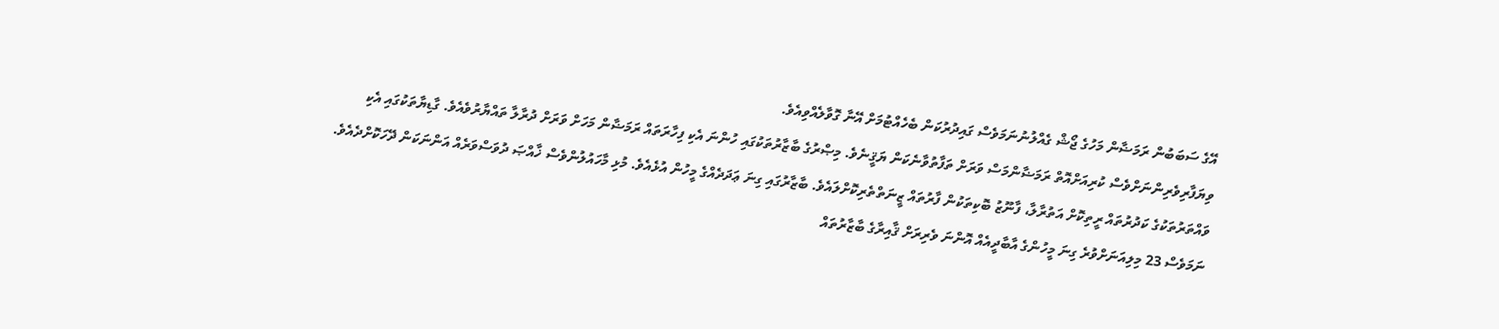އޭގެ ސަބަބުން ރަމަޟާން މަހުގެ ޖޯޝް ގެއްލުނުނަމަވެސް ގައިދުރުކަން ބެހެއްޓުމަށް އޭނާ ގޮވާލެއްވިއެވެ.
ވިޔަފާރިވެރިންނަށްވެސް ކުރިއަށްއޮތް ރަމަޟާންމަސް ވަރަށް ތަފާތުވާނެކަން ޔަޤީނެވެ. މިޞްރުގެ ބާޒާރުތަކުގައި ހުންނަ އެކި ފިހާރަތައް ރަމަޟާން މަހަށް ވަރަށް ދުރާލާ ތައްޔާރުވެއެވެ. ގާޑިޔާތަކުގައި އެކި ވައްތަރުތަކުގެ ކަދުރުތައް ރީތިކޮށް އަތުރާލާ، ފާނޫޒު ބޮކިތަކުން ފާރުތައް ޒީނަތްތެރިކޮށްލައެވެ. ބާޒާރުގައި ގިނަ ޢަދަދެއްގެ މީހުން އުޅެއެވެ. މުޅި މާހައުލުންވެސް ޚާއްޞަ ދުވަސްވަރެއް އަންނަކަން ދޭހަކޮށްދެއެވެ.
ނަމަވެސް 23 މިލިއަނަށްވުރެ ގިނަ މީހުންގެ އާބާދީއެއް އޮންނަ ވެރިރަށް ޤާއިރާގެ ބާޒާރުތައް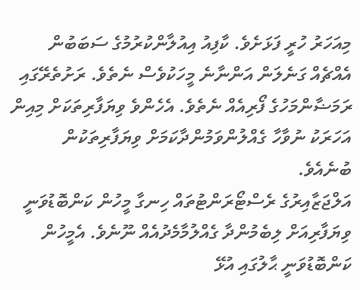މިއަހަރު ހުރީ ފަޅަށެވެ. ކާފިއު އިއުލާންކުރުމުގެ ސަބަބުން އެއްޗެއް ގަނެލަން އަންނާނެ މީހަކުވެސް ނެތެވެ. ރަށުތެރޭގައި ރަމަޟާންމަހުގެ ފޯރިއެއް ނެތެވެ. އެހެންވެ ވިޔަފާރިތަކަށް މިއިން އަހަރަކު ނުވާހާ ގެއްލުންވަމުންދާކަމަށް ވިޔަފާރިތަކުން ބުނެއެވެ.
އަލްޖަޒާއިރުގެ ރެސްޓޯރަންޓުތައް ހިނގާ މީހުން ކަންބޮޑުވަނީ ވިޔަފާރިއަށް ލިބެމުންދާ ގެއްލުމާމެދުއެއް ނޫނެވެ. އެމީހުން ކަންބޮޑުވަނީ ޙާލުގައި އުޅޭ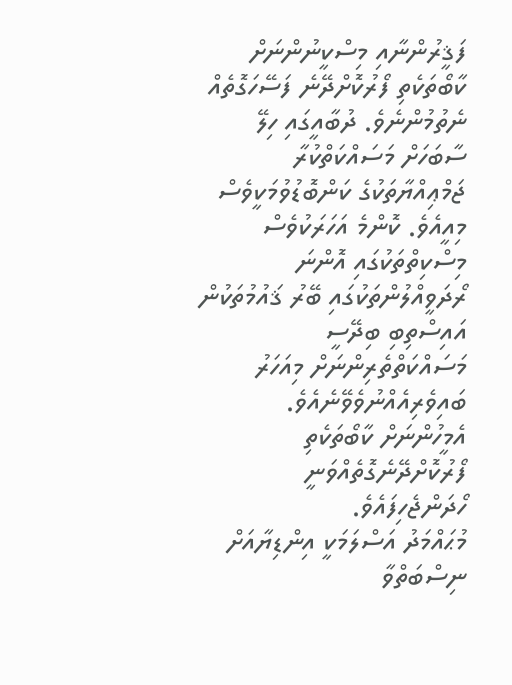ފަޤީރުންނާއި މިސްކީނުންނަށް ކާބޯތަކެތި ފޯރުކޮށްދޭނެ ފަސޭހަގޮތެއް ނެތުމުންނެވެ. ދުބާއީގައި ހިލޭ ސާބަހަށް މަސައްކަތްކުރާ ޖަމްޢިއްޔާތަކުގެ ކަންބޮޑުވުމަކީވެސް މިއީއެވެ. ކޮންމެ އަހަރަކުވެސް މިސްކިތްތަކުގައި އޮންނަ ރޯދަވީއްލުންތަކުގައި ބޭރު ޤައުމުތަކުން އައިސްތިބި ބިދޭސީ މަސައްކަތްތެރިންނަށް މިއަހަރު ބައިވެރިއެއްނުވެވޭނެއެވެ. އެމީހުންނަށް ކާބޯތަކެތި ފޯރުކޮށްދޭނެގޮތެއްވަނީ ހޯދަންޖެހިފައެވެ.
މުޙައްމަދު އަސްލަމަކީ އިންޑިޔާއަށް ނިސްބަތްވާ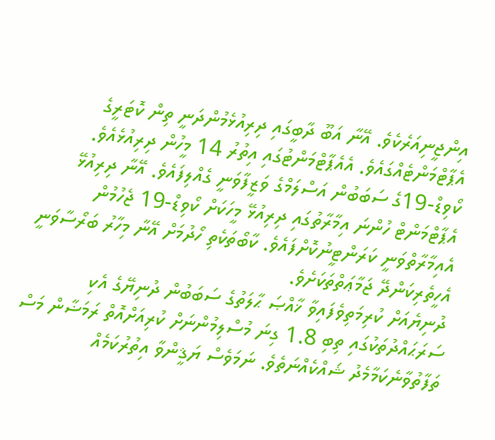އިންޖީނިއަރެކެވެ. އޭނާ އަބޫ ދާބީގައި ދިރިއުޅެމުންދަނީ ތިން ކޮޓަރީގެ އެޕާޓްމަންޓެއްގައެވެ. އެއެޕާޓްމަންޓުގައި އިތުރު 14 މީހުން ދިރިއުޅެއެވެ. ކޯވިޑް-19ގެ ސަބަބުން އަސްލަމްގެ ވަޒީފާވަނީ ގެއްލިފައެވެ. އޭނާ ދިރިއުޅޭ އެޕާޓްމަންޓް ހުންނަ އިމާރާތުގައި ދިރިއުޅޭ މީހަކަށް ކޯވިޑް-19 ޖެހުމުން އެއިމާރާތްވަނީ ކަރަންޓީނުކޮށްފައެވެ. ކާބޯތަކެތި ހޯދުމަށް އޭނާ މިހާރު ބަރޯސާވަނީ އެހީތެރިކަންދޭ ޖަމާޢަތްތަކަށެވެ.
ދުނިޔެއަށް ކުރިމަތިވެފައިވާ ޚާއްޞަ ޙާލަތުގެ ސަބަބުން ދުނިޔޭގެ އެކި ސަރަޙައްދުތަކުގައި ތިބި 1.8 ގިނަ މުސްލިމުންނަށް ކުރިއަށްއޮތް ރަމަޟާން މަސް ތަފާތުވާނެކަމާމެދު ޝައްކެއްނަތެވެ. ނަމަވެސް ޔަޤީންވާ އިތުރުކަމެއް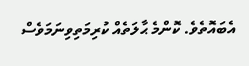އެބައޮތެވެ. ކޮންމެ ޙާލަތެއް ކުރިމަތިވިނަމަވެސް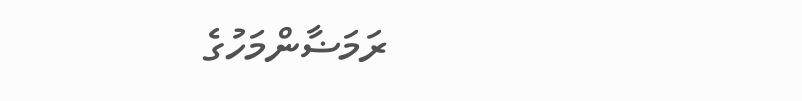ރަމަޟާންމަހުގެ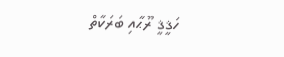ހަޤީޤީ ރޫޙާއި ބަރަކާތް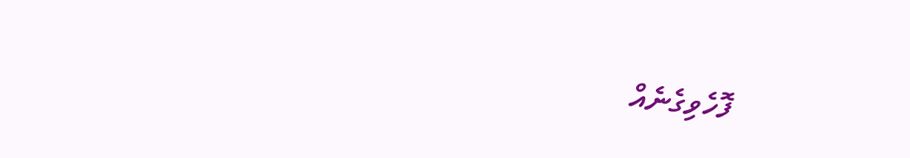ފޮހެވިގެނެއް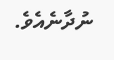ނުދާނެއެވެ.